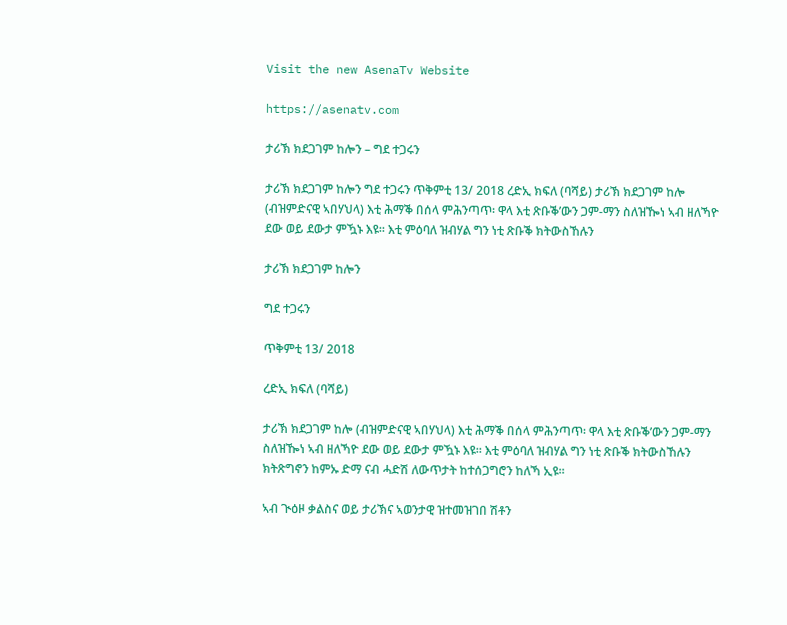Visit the new AsenaTv Website

https://asenatv.com

ታሪኽ ክደጋገም ከሎን – ግደ ተጋሩን

ታሪኽ ክደጋገም ከሎን ግደ ተጋሩን ጥቅምቲ 13/ 2018 ረድኢ ክፍለ (ባሻይ) ታሪኽ ክደጋገም ከሎ (ብዝምድናዊ ኣበሃህላ) እቲ ሕማቕ በሰላ ምሕንጣጥ፡ ዋላ እቲ ጽቡቕ’ውን ጋም-ማን ስለዝዀነ ኣብ ዘለኻዮ ደው ወይ ደውታ ምዃኑ እዩ። እቲ ምዕባለ ዝብሃል ግን ነቲ ጽቡቕ ክትውስኸሉን

ታሪኽ ክደጋገም ከሎን

ግደ ተጋሩን

ጥቅምቲ 13/ 2018

ረድኢ ክፍለ (ባሻይ)

ታሪኽ ክደጋገም ከሎ (ብዝምድናዊ ኣበሃህላ) እቲ ሕማቕ በሰላ ምሕንጣጥ፡ ዋላ እቲ ጽቡቕ’ውን ጋም-ማን ስለዝዀነ ኣብ ዘለኻዮ ደው ወይ ደውታ ምዃኑ እዩ። እቲ ምዕባለ ዝብሃል ግን ነቲ ጽቡቕ ክትውስኸሉን ክትጽግኖን ከምኡ ድማ ናብ ሓድሽ ለውጥታት ከተሰጋግሮን ከለኻ ኢዩ።

ኣብ ጒዕዞ ቃልስና ወይ ታሪኽና ኣወንታዊ ዝተመዝገበ ሽቶን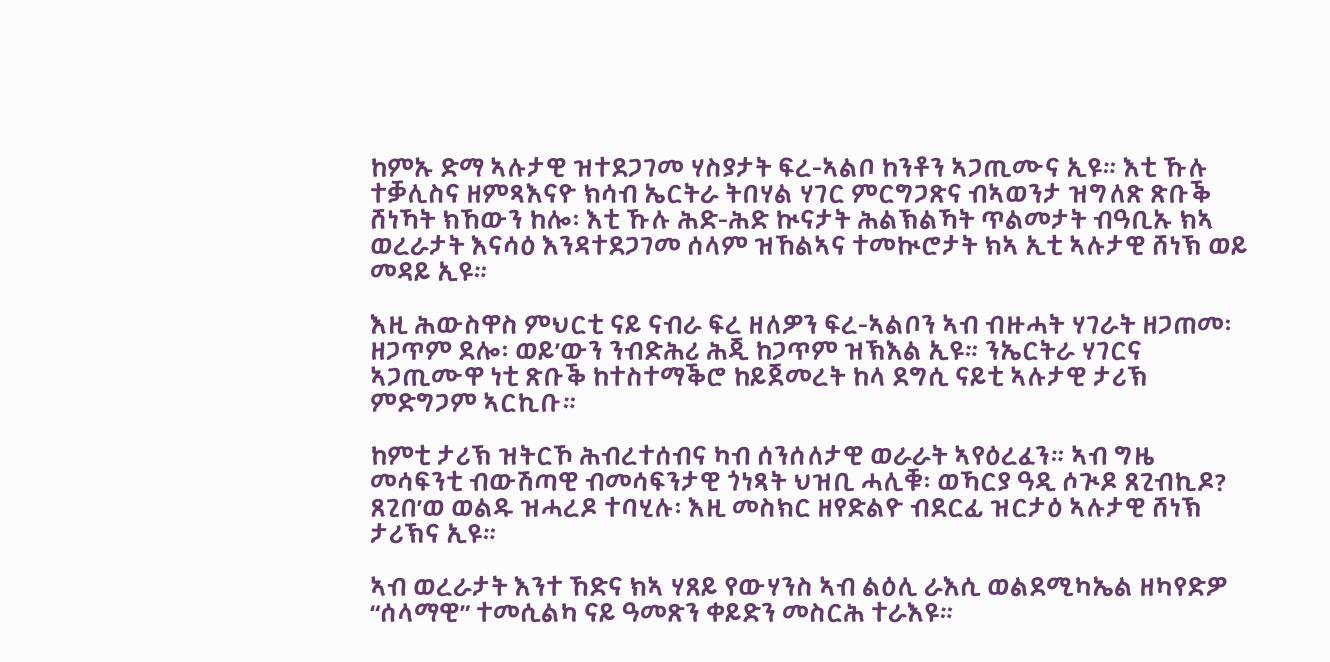ከምኡ ድማ ኣሉታዊ ዝተደጋገመ ሃስያታት ፍረ-ኣልቦ ከንቶን ኣጋጢሙና ኢዩ። እቲ ኹሉ ተቓሊስና ዘምጻእናዮ ክሳብ ኤርትራ ትበሃል ሃገር ምርግጋጽና ብኣወንታ ዝግለጽ ጽቡቕ ሸነኻት ክኸውን ከሎ፡ እቲ ኹሉ ሕድ-ሕድ ኲናታት ሕልኽልኻት ጥልመታት ብዓቢኡ ክኣ ወረራታት እናሳዕ እንዳተደጋገመ ሰላም ዝኸልኣና ተመኲሮታት ክኣ ኢቲ ኣሉታዊ ሸነኽ ወይ መዳይ ኢዩ።

እዚ ሕውስዋስ ምህርቲ ናይ ናብራ ፍረ ዘለዎን ፍረ-ኣልቦን ኣብ ብዙሓት ሃገራት ዘጋጠመ፡ ዘጋጥም ደሎ፡ ወይ’ውን ንብድሕሪ ሕጂ ከጋጥም ዝኽእል ኢዩ። ንኤርትራ ሃገርና ኣጋጢሙዋ ነቲ ጽቡቕ ከተስተማቕሮ ከይጀመረት ከላ ደግሲ ናይቲ ኣሉታዊ ታሪኽ ምድግጋም ኣርኪቡ።

ከምቲ ታሪኽ ዝትርኾ ሕብረተሰብና ካብ ሰንሰለታዊ ወራራት ኣየዕረፈን። ኣብ ግዜ መሳፍንቲ ብውሽጣዊ ብመሳፍንታዊ ጎነጻት ህዝቢ ሓሊቑ፡ ወኻርያ ዓዲ ሶጒዶ ጸጊብኪዶ? ጸጊበ’ወ ወልዱ ዝሓረዶ ተባሂሉ፡ እዚ መስክር ዘየድልዮ ብደርፊ ዝርታዕ ኣሉታዊ ሸነኽ ታሪኽና ኢዩ።

ኣብ ወረራታት እንተ ኸድና ክኣ ሃጸይ የውሃንስ ኣብ ልዕሊ ራእሲ ወልደሚካኤል ዘካየድዎ “ሰላማዊ” ተመሲልካ ናይ ዓመጽን ቀይድን መስርሕ ተራእዩ።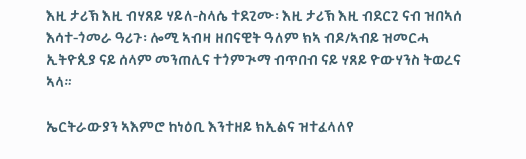እዚ ታሪኽ እዚ ብሃጸይ ሃይለ-ስላሴ ተደጊሙ፡ እዚ ታሪኽ እዚ ብደርጊ ናብ ዝበኣሰ እሳተ-ጎመራ ዓሪጉ፡ ሎሚ ኣብዛ ዘበናዊት ዓለም ክኣ ብዶ/ኣብይ ዝመርሓ ኢትዮጲያ ናይ ሰላም መንጠሊና ተጎምጒማ ብጥበብ ናይ ሃጸይ ዮውሃንስ ትወረና ኣላ።

ኤርትራውያን ኣእምሮ ከነዕቢ እንተዘይ ክኢልና ዝተፈላለየ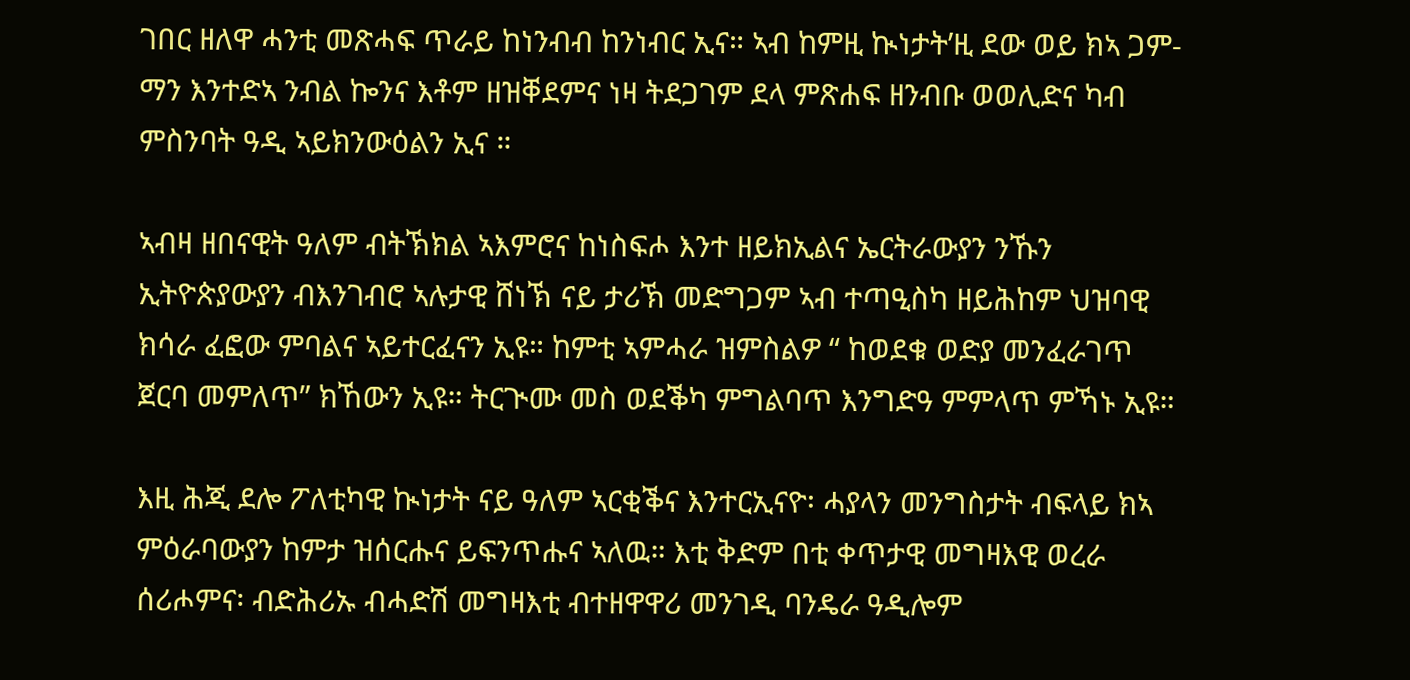ገበር ዘለዋ ሓንቲ መጽሓፍ ጥራይ ከነንብብ ከንነብር ኢና። ኣብ ከምዚ ኲነታት’ዚ ደው ወይ ክኣ ጋም-ማን እንተድኣ ንብል ኰንና እቶም ዘዝቐደምና ነዛ ትደጋገም ደላ ምጽሐፍ ዘንብቡ ወወሊድና ካብ ምስንባት ዓዲ ኣይክንውዕልን ኢና ።

ኣብዛ ዘበናዊት ዓለም ብትኽክል ኣእምሮና ከነስፍሖ እንተ ዘይክኢልና ኤርትራውያን ንኹን ኢትዮጵያውያን ብእንገብሮ ኣሉታዊ ሸነኽ ናይ ታሪኽ መድግጋም ኣብ ተጣዒስካ ዘይሕከም ህዝባዊ ክሳራ ፈፎው ምባልና ኣይተርፈናን ኢዩ። ከምቲ ኣምሓራ ዝምስልዎ “ ከወደቁ ወድያ መንፈራገጥ ጀርባ መምለጥ” ክኸውን ኢዩ። ትርጒሙ መስ ወደቕካ ምግልባጥ እንግድዓ ምምላጥ ምኻኑ ኢዩ።

እዚ ሕጂ ደሎ ፖለቲካዊ ኲነታት ናይ ዓለም ኣርቂቕና እንተርኢናዮ፡ ሓያላን መንግስታት ብፍላይ ክኣ ምዕራባውያን ከምታ ዝሰርሑና ይፍንጥሑና ኣለዉ። እቲ ቅድም በቲ ቀጥታዊ መግዛእዊ ወረራ ሰሪሖምና፡ ብድሕሪኡ ብሓድሽ መግዛእቲ ብተዘዋዋሪ መንገዲ ባንዴራ ዓዲሎም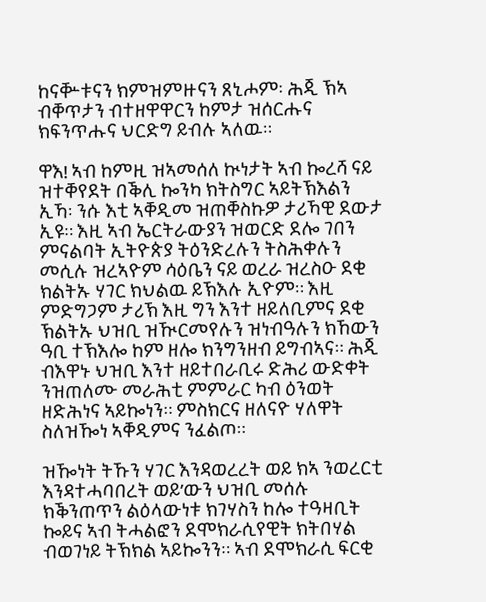ከናቝቱናን ክምዝምዙናን ጸኒሖም፡ ሕጂ ኽኣ ብቐጥታን ብተዘዋዋርን ከምታ ዝሰርሑና ክፍንጥሑና ህርድግ ይብሉ ኣለዉ።

ዋእ! ኣብ ከምዚ ዝኣመሰለ ኲነታት ኣብ ኰረሻ ናይ ዝተቐየደት በቕሊ ኰንካ ክትስግር ኣይትኽእልን ኢኻ፡ ንሱ እቲ ኣቐዲመ ዝጠቐስኩዎ ታሪኻዊ ደውታ ኢዩ። እዚ ኣብ ኤርትራውያን ዝወርድ ደሎ ገበን ምናልባት ኢትዮጵያ ትዕንድረሉን ትስሕቀሉን መሲሉ ዝረኣዮም ሳዕቤን ናይ ወረራ ዝረስዑ ደቂ ክልትኡ ሃገር ክህልዉ ይኽእሉ ኢዮም። እዚ ምድግጋም ታሪኽ እዚ ግን እንተ ዘይለቢምና ደቂ ኽልትኡ ህዝቢ ዝዂርመየሉን ዝነብዓሉን ክኸውን ዓቢ ተኽእሎ ከም ዘሎ ክንግንዘብ ይግብኣና። ሕጂ ብእዋኑ ህዝቢ እንተ ዘይተበራቢሩ ድሕሪ ውድቀት ንዝጠለሙ መራሕቲ ምምራር ካብ ዕንወት ዘድሕነና ኣይኰነን። ምስክርና ዘለናዮ ሃለዋት ስለዝዀነ ኣቐዲምና ንፈልጦ።

ዝዀነት ትኹን ሃገር እንዳወረረት ወይ ክኣ ንወረርቲ እንዳተሓባበረት ወይ’ውን ህዝቢ መሰሉ ክቕንጠጥን ልዕላውነቱ ክገሃስን ከሎ ተዓዛቢት ኰይና ኣብ ትሓልፎን ደሞክራሲየዊት ክትበሃል ብወገነይ ትኽክል ኣይኰንን። ኣብ ደሞክራሲ ፍርቂ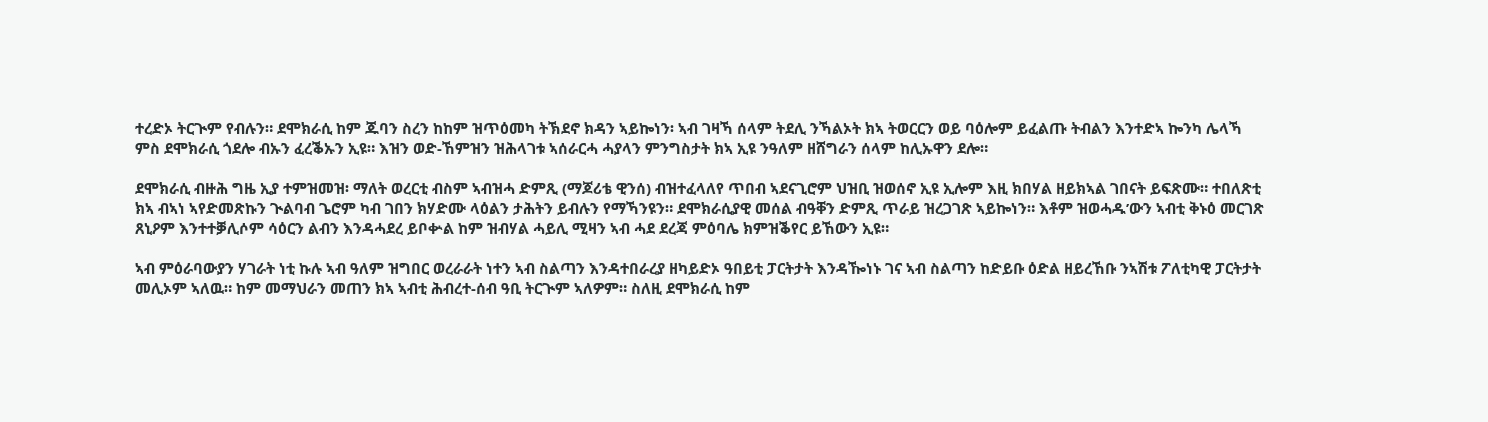ተረድኦ ትርጒም የብሉን። ደሞክራሲ ከም ጁባን ስረን ከከም ዝጥዕመካ ትኽደኖ ክዳን ኣይኰነን፡ ኣብ ገዛኻ ሰላም ትደሊ ንኻልኦት ክኣ ትወርርን ወይ ባዕሎም ይፈልጡ ትብልን እንተድኣ ኰንካ ሌላኻ ምስ ደሞክራሲ ጎደሎ ብኡን ፈረቕኡን ኢዩ። እዝን ወድ-ኸምዝን ዝሕላገቱ ኣሰራርሓ ሓያላን ምንግስታት ክኣ ኢዩ ንዓለም ዘሸግራን ሰላም ከሊኡዋን ደሎ።

ደሞክራሲ ብዙሕ ግዜ ኢያ ተምዝመዝ፡ ማለት ወረርቲ ብስም ኣብዝሓ ድምጺ (ማጆሪቴ ዊንሰ) ብዝተፈላለየ ጥበብ ኣደናጊሮም ህዝቢ ዝወሰኖ ኢዩ ኢሎም እዚ ክበሃል ዘይክኣል ገበናት ይፍጽሙ። ተበለጽቲ ክኣ ብኣነ ኣየድመጽኩን ጒልባብ ጌሮም ካብ ገበን ክሃድሙ ላዕልን ታሕትን ይብሉን የማኻንዩን። ደሞክራሲያዊ መሰል ብዓቐን ድምጺ ጥራይ ዝረጋገጽ ኣይኰነን። እቶም ዝወሓዱ’ውን ኣብቲ ቅኑዕ መርገጽ ጸኒዖም እንተተቓሊሶም ሳዕርን ልብን እንዳሓደረ ይቦቍል ከም ዝብሃል ሓይሊ ሚዛን ኣብ ሓደ ደረጃ ምዕባሌ ክምዝቕየር ይኸውን ኢዩ።

ኣብ ምዕራባውያን ሃገራት ነቲ ኩሉ ኣብ ዓለም ዝግበር ወረራራት ነተን ኣብ ስልጣን እንዳተበራረያ ዘካይድኦ ዓበይቲ ፓርትታት እንዳዀነኑ ገና ኣብ ስልጣን ከድይቡ ዕድል ዘይረኸቡ ንኣሽቱ ፖለቲካዊ ፓርትታት መሊኦም ኣለዉ። ከም መማህራን መጠን ክኣ ኣብቲ ሕብረተ-ሰብ ዓቢ ትርጒም ኣለዎም። ስለዚ ደሞክራሲ ከም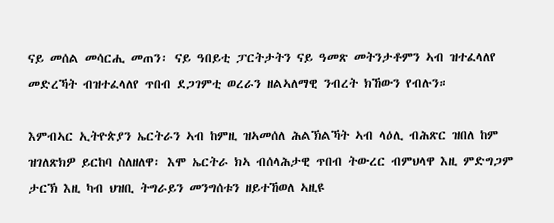ናይ መሰል መሳርሒ መጠን፡ ናይ ዓበይቲ ፓርትታትን ናይ ዓመጽ መትንታቶምን ኣብ ዝተፈላለየ መድረኻት ብዝተፈላለየ ጥበብ ደጋገምቲ ወረራን ዘልኣለማዊ ንብረት ክኸውን የብሉን።

እምብኣር ኢትዮጵያን ኤርትራን ኣብ ከምዚ ዝኣመሰለ ሕልኽልኻት ኣብ ላዕሊ ብሕጽር ዝበለ ከም ዝገለጽክዎ ይርከባ ስለዘለዋ፡ እሞ ኤርትራ ክኣ ብሰላሕታዊ ጥበብ ትውረር ብምህላዋ እዚ ምድግጋም ታርኽ እዚ ካብ ህዝቢ ትግራይን መንግሰቱን ዘይተኸወለ ኣዚዩ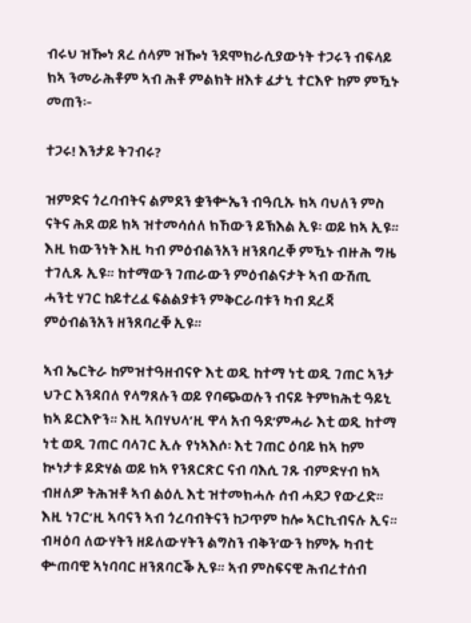ብሩህ ዝዀነ ጸረ ሰላም ዝዀነ ንደሞክራሲያውነት ተጋሩን ብፍላይ ክኣ ንመራሕቶም ኣብ ሕቶ ምልክት ዘእቱ ፈታኒ ተርእዮ ከም ምዃኑ መጠን፡-

ተጋሩ! እንታይ ትገብሩ?

ዝምድና ጎረባብትና ልምደን ቋንቍኤን ብዓቢኡ ክኣ ባህለን ምስ ናትና ሕደ ወይ ክኣ ዝተመሳሰለ ክኸውን ይኽእል ኢዩ፡ ወይ ክኣ ኢዩ። እዚ ክውንነት እዚ ካብ ምዕብልንአን ዘንጸባረቐ ምዃኑ ብዙሕ ግዜ ተገሊጹ ኢዩ። ከተማውን ገጠራውን ምዕብልናታት ኣብ ውሽጢ ሓንቲ ሃገር ከይተረፈ ፍልልያቱን ምቅርራባቱን ካብ ደረጃ ምዕብልንአን ዘንጸባረቐ ኢዩ።

ኣብ ኤርትራ ከምዝተዓዘብናዮ እቲ ወዲ ከተማ ነቲ ወዲ ገጠር ኣንታ ህጉር እንዳበለ የላግጸሉን ወይ የባጭወሉን ብናይ ትምክሕቲ ዓይኒ ክኣ ይርእዮን። እዚ ኣበሃህላ’ዚ ዋላ አብ ዓደ’ምሓራ እቲ ወዲ ከተማ ነቲ ወዲ ገጠር ባላገር ኢሉ የነኣእሶ፡ እቲ ገጠር ዕባይ ክኣ ከም ኲነታቱ ይድሃል ወይ ክኣ የንጸርጽር ናብ ባእሲ ገጹ ብምድሃብ ክኣ ብዘለዎ ትሕዝቶ ኣብ ልዕሊ እቲ ዝተመክሓሉ ሰብ ሓደጋ የውረድ። እዚ ነገር’ዚ ኣባናን ኣብ ጎረባብትናን ከጋጥም ከሎ ኣርኪብናሉ ኢና። ብዛዕባ ለውሃትን ዘይለውሃትን ልግስን ብቅን’ውን ከምኡ ካብቲ ቍጠባዊ ኣነባባር ዘንጸባርቕ ኢዩ። ኣብ ምስፍናዊ ሕብረተሰብ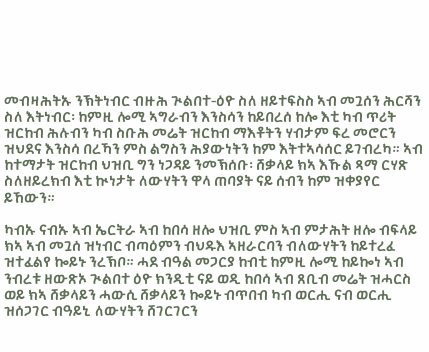መብዛሕትኡ ንኽትነብር ብዙሕ ጒልበተ-ዕዮ ስለ ዘይተፍስስ ኣብ መጓሰን ሕርሻን ስለ እትነብር፡ ከምዚ ሎሚ ኣግራብን እንስሳን ከይበረሰ ከሎ እቲ ካብ ጥሪት ዝርከብ ሕሉብን ካብ ስቡሕ መሬት ዝርከብ ማእቶትን ሃብታም ፍረ መሮርን ዝህደና እንስሳ በረኻን ምስ ልግስን ሕያውነትን ከም እትተኣሳሰር ይገብረካ። ኣብ ከተማታት ዝርከብ ህዝቢ ግን ነጋዳይ ንመኽሰቡ፡ ሸቃላይ ክኣ እኹል ጻማ ርሃጽ ስለዘይረክብ እቲ ኲነታት ለውሃትን ዋላ ጠባያት ናይ ሰብን ከም ዝቀያየር ይኸውን።

ካብኡ ናብኡ ኣብ ኤርትራ ኣብ ከበሳ ዘሎ ህዝቢ ምስ ኣብ ምታሕት ዘሎ ብፍላይ ክኣ ኣብ መጓሰ ዝነብር ብጣዕምን ብህዱእ ኣዘራርባን ብለውሃትን ከይተረፈ ዝተፈልየ ኰይኑ ንረኽቦ። ሓደ ብዓል መጋርያ ከብቲ ከምዚ ሎሚ ከይኰነ ኣብ ንብረቱ ዘውጽኦ ጒልበተ ዕዮ ክንዲቲ ናይ ወዲ ከበሳ ኣብ ጸቢብ መሬት ዝሓርስ ወይ ክኣ ሸቃላይን ሓውሲ ሸቃላይን ኰይኑ ብጥበብ ካብ ወርሒ ናብ ወርሒ ዝሰጋገር ብዓይኒ ለውሃትን ሸገርገርን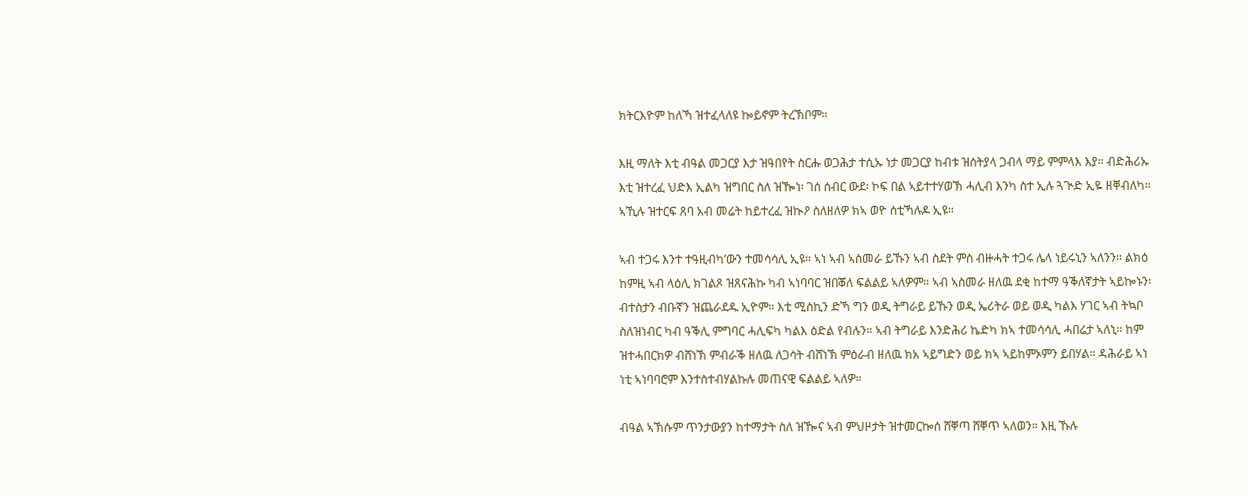ክትርእዮም ከለኻ ዝተፈላለዩ ኰይኖም ትረኽቦም።

እዚ ማለት እቲ ብዓል መጋርያ እታ ዝዓበየት ስርሑ ወጋሕታ ተሲኡ ነታ መጋርያ ከብቱ ዝሰትያላ ጋብላ ማይ ምምላእ እያ። ብድሕሪኡ እቲ ዝተረፈ ህድእ ኢልካ ዝግበር ስለ ዝዀነ፡ ገሰ ሰብር ውደ፡ ኮፍ በል ኣይተተሃወኽ ሓሊብ እንካ ስተ ኢሉ ጓጒድ ኢዬ ዘቐብለካ። ኣኺሉ ዝተርፍ ጸባ አብ መሬት ከይተረፈ ዝኲዖ ስለዘለዎ ክኣ ወዮ ሰቲኻሉዶ ኢዩ።

ኣብ ተጋሩ እንተ ተዓዚብካ’ውን ተመሳሳሊ ኢዩ። ኣነ ኣብ ኣስመራ ይኹን ኣብ ስደት ምስ ብዙሓት ተጋሩ ሌላ ነይሩኒን ኣለንን። ልክዕ ከምዚ ኣብ ላዕሊ ክገልጾ ዝጸናሕኩ ካብ ኣነባባር ዝበቖለ ፍልልይ ኣለዎም። ኣብ ኣስመራ ዘለዉ ደቂ ከተማ ዓቕለኛታት ኣይኰኑን፡ ብተስታን ብቡኛን ዝጨራደዱ ኢዮም። እቲ ሚስኪን ድኻ ግን ወዲ ትግራይ ይኹን ወዲ ኤሪትራ ወይ ወዲ ካልእ ሃገር ኣብ ትኳቦ ስለዝነብር ካብ ዓቕሊ ምግባር ሓሊፍካ ካልእ ዕድል የብሉን። ኣብ ትግራይ እንድሕሪ ኬድካ ክኣ ተመሳሳሊ ሓበሬታ ኣለኒ። ከም ዝተሓበርክዎ ብሸነኽ ምብራቕ ዘለዉ ለጋሳት ብሸነኽ ምዕራብ ዘለዉ ክአ ኣይግድን ወይ ክኣ ኣይከምኦምን ይበሃል። ዳሕራይ ኣነ ነቲ ኣነባባሮም እንተስተብሃልኩሉ መጠናዊ ፍልልይ ኣለዎ።

ብዓል ኣኽሱም ጥንታውያን ከተማታት ስለ ዝዀና ኣብ ምህዞታት ዝተመርኰሰ ሸቐጣ ሸቐጥ ኣለወን። እዚ ኹሉ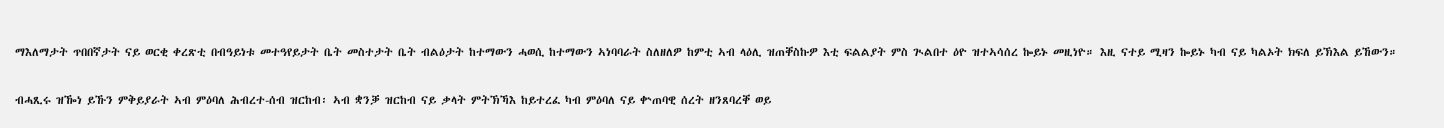ማእለማታት ጥበበኛታት ናይ ወርቂ ቀረጽቲ በብዓይነቱ መተዓየይታት ቤት መስተታት ቤት ብልዕታት ከተማውን ሓወሲ ከተማውን ኣነባባራት ስለዘለዎ ከምቲ ኣብ ላዕሊ ዝጠቐስኩዎ እቲ ፍልልያት ምስ ጒልበተ ዕዮ ዝተኣሳሰረ ኰይኑ መዚነዮ። እዚ ናተይ ሚዛን ኰይኑ ካብ ናይ ካልኦት ክፍለ ይኽእል ይኸውን።

ብሓጺሩ ዝዀነ ይኹን ምቅይያራት ኣብ ምዕባለ ሕብረተ-ሰብ ዝርከብ፡ ኣብ ቋንቓ ዝርከብ ናይ ቃላት ምትኽኻእ ከይተረፈ ካብ ምዕባለ ናይ ቍጠባዊ ሰረት ዘንጸባረቐ ወይ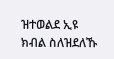ዝተወልደ ኢዩ ክብል ስለዝደለኹ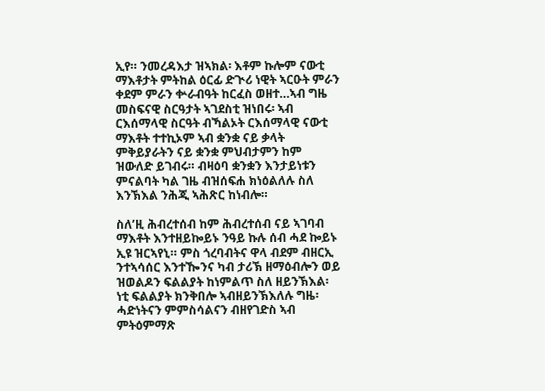ኢየ። ንመረዳእታ ዝኣክል፡ እቶም ኩሎም ናውቲ ማእቶታት ምትከል ዕርፊ ድጒሪ ነዊት ኣርዑት ምራን ቀደም ምራን ቍራብዓት ከርፈስ ወዘተ…ኣብ ግዜ መስፍናዊ ስርዓታት ኣገደስቲ ዝነበሩ፡ ኣብ ርእሰማላዊ ስርዓት ብኻልኦት ርእሰማላዊ ናውቲ ማእቶት ተተኪኦም ኣብ ቋንቋ ናይ ቃላት ምቅይያራትን ናይ ቋንቋ ምህብታምን ከም ዝውለድ ይገብሩ። ብዛዕባ ቋንቋን እንታይነቱን ምናልባት ካል ገዜ ብዝሰፍሐ ክነዕልለሉ ስለ እንኽእል ንሕጂ ኣሕጽር ከነብሎ።

ስለ’ዚ ሕብረተሰብ ከም ሕብረተሰብ ናይ ኣገባብ ማእቶት እንተዘይኰይኑ ንዓይ ኩሉ ሰብ ሓደ ኰይኑ ኢዩ ዝርኣየኒ። ምስ ጎረባብትና ዋላ ብደም ብዘርኢ ንተኣሳሰር እንተዀንና ካብ ታሪኽ ዘማዕብሎን ወይ ዝወልዶን ፍልልያት ከነምልጥ ስለ ዘይንኽእል፡ ነቲ ፍልልያት ክንቅበሎ ኣብዘይንኽእለሉ ግዜ፡ ሓድነትናን ምምስሳልናን ብዘየገድስ ኣብ ምትዕምማጽ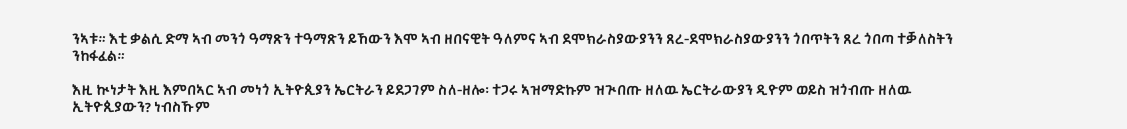ንኣቱ። እቲ ቃልሲ ድማ ኣብ መንጎ ዓማጽን ተዓማጽን ይኸውን እሞ ኣብ ዘበናዊት ዓለምና ኣብ ደሞክራስያውያንን ጸረ-ደሞክራስያውያንን ጎበጥትን ጸረ ጎበጣ ተቓለስትን ንከፋፈል።

እዚ ኲነታት እዚ እምበኣር ኣብ መነጎ ኢትዮጲያን ኤርትራን ይደጋገም ስለ-ዘሎ፡ ተጋሩ ኣዝማድኩም ዝጒበጡ ዘለዉ ኤርትራውያን ዲዮም ወይስ ዝጎብጡ ዘለዉ ኢትዮጲያውን? ነብስኹም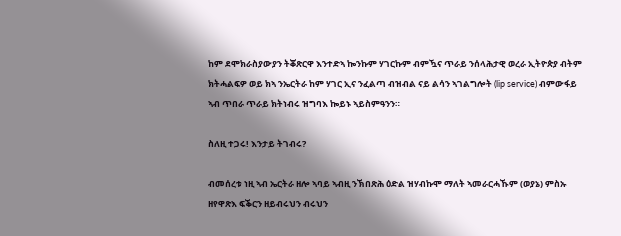ከም ደሞክራስያውያን ትቖጽርዋ እንተድኣ ኰንኩም ሃገርኩም ብምዃና ጥራይ ንሰላሕታዊ ወረራ ኢትዮጵያ ብትም ክትሓልፍዎ ወይ ክኣ ንኤርትራ ከም ሃገር ኢና ንፈልጣ ብዝብል ናይ ልሳን ኣገልግሎት (lip service) ብምውፋይ ኣብ ጥበራ ጥራይ ክትነብሩ ዝግባእ ኰይኑ ኣይስምዓንን።

ስለዚ ተጋሩ! እንታይ ትገብሩ?

ብመሰረቱ ነዚ ኣብ ኤርትራ ዘሎ ኣባይ ኣብዚ ንኽበጽሕ ዕድል ዝሃብኩሞ ማለት ኣመራርሓኹም (ወያኔ) ምስኡ ዘየዋጽእ ፍቕርን ዘይብሩህን ብሩህን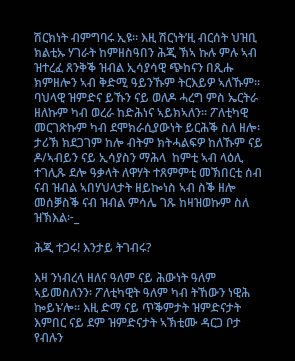ሽርክነት ብምግባሩ ኢዩ። እዚ ሽርነት’ዚ ብርሰት ህዝቢ ክልቲኡ ሃገራት ከምዘስዓበን ሕጂ ኽኣ ኩሉ ምሉ ኣብ ዝተረፈ ጸንቅቕ ዝብል ኢሳያሳዊ ጭከናን በጺሑ ክምዘሎን ኣብ ቅድሚ ዓይንኹም ትርእይዎ ኣለኹም። ባህላዊ ዝምድና ይኹን ናይ ወለዶ ሓረግ ምስ ኤርትራ ዘለኩም ካብ ወረራ ከድሕነና ኣይክኣለን። ፖለቲካዊ መርገጽኩም ካብ ደሞክራሲያውነት ይርሕቕ ስለ ዘሎ፡ ታሪኽ ክደጋገም ከሎ ብትም ክትሓልፍዎ ከለኹም ናይ ዶ/ኣብይን ናይ ኢሳያስን ማሕላ  ከምቲ ኣብ ላዕሊ ተገሊጹ ደሎ ዓቃላት ለዋሃት ተጸምምቲ መኽበርቲ ሰብ ናብ ዝብል ኣበሃህላታት ዘይኰነስ ኣብ ስቕ ዘሎ መሰቓስቕ ናብ ዝብል ምሳሌ ገጹ ከዛዝወኩም ስለ ዝኽእል፦_

ሕጂ ተጋሩ! እንታይ ትገብሩ?

እዛ ንነብረላ ዘለና ዓለም ናይ ሕውነት ዓለም ኣይመስለንን፡ ፖለቲካዊት ዓለም ካብ ትኸውን ነዊሕ ኰይኑ’ሎ። እዚ ድማ ናይ ጥቕምታት ዝምድናታት እምበር ናይ ደም ዝምድናታት ኣኽቲሙ ዳርጋ ቦታ የብሉን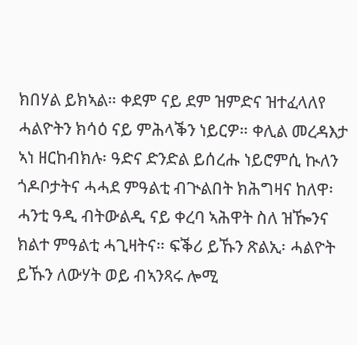ክበሃል ይክኣል። ቀደም ናይ ደም ዝምድና ዝተፈላለየ ሓልዮትን ክሳዕ ናይ ምሕላቕን ነይርዎ። ቀሊል መረዳእታ ኣነ ዘርከብክሉ፡ ዓድና ድንድል ይሰረሑ ነይሮምሲ ኲለን ጎዶቦታትና ሓሓደ ምዓልቲ ብጒልበት ክሕግዛና ከለዋ፡ ሓንቲ ዓዲ ብትውልዲ ናይ ቀረባ ኣሕዋት ስለ ዝዀንና ክልተ ምዓልቲ ሓጊዛትና። ፍቕሪ ይኹን ጽልኢ፡ ሓልዮት ይኹን ለውሃት ወይ ብኣንጻሩ ሎሚ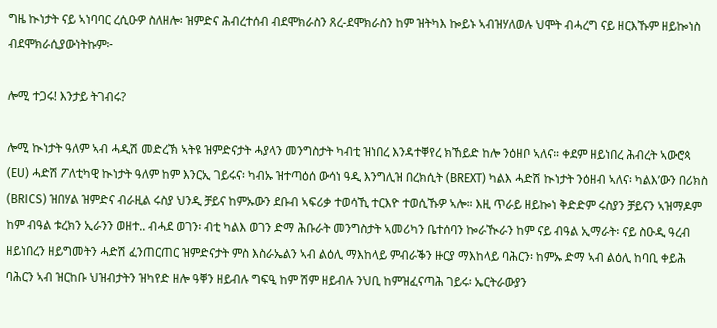ግዜ ኲነታት ናይ ኣነባባር ረሲዑዎ ስለዘሎ፡ ዝምድና ሕብረተሰብ ብደሞክራስን ጸረ-ደሞክራስን ከም ዝትካእ ኰይኑ ኣብዝሃለወሉ ህሞት ብሓረግ ናይ ዘርእኹም ዘይኰነስ ብደሞክራሲያውነትኩም፦

ሎሚ ተጋሩ! እንታይ ትገብሩ?

ሎሚ ኲነታት ዓለም ኣብ ሓዲሽ መድረኽ ኣትዩ ዝምድናታት ሓያላን መንግስታት ካብቲ ዝነበረ እንዳተቐየረ ክኸይድ ከሎ ንዕዘቦ ኣለና። ቀደም ዘይነበረ ሕብረት ኣውሮጳ (EU) ሓድሽ ፖለቲካዊ ኲነታት ዓለም ከም እንርኢ ገይሩና፡ ካብኡ ዝተጣዕሰ ውሳነ ዓዲ እንግሊዝ በረክሲት (BREXT) ካልእ ሓድሽ ኲነታት ንዕዘብ ኣለና፡ ካልእ’ውን በሪክስ (BRICS) ዝበሃል ዝምድና ብራዚል ሩስያ ህንዲ ቻይና ከምኡውን ደቡብ ኣፍሪቃ ተወሳኺ ተርእዮ ተወሲኹዎ ኣሎ። እዚ ጥራይ ዘይኰነ ቅድድም ሩስያን ቻይናን ኣዝማዶም ከም ብዓል ቱረክን ኢራንን ወዘተ.. ብሓደ ወገን፡ ብቲ ካልእ ወገን ድማ ሕቡራት መንግስታት ኣመሪካን ቤተሰባን ኰራዂራን ከም ናይ ብዓል ኢማራት፡ ናይ ስዑዲ ዓረብ ዘይነበረን ዘይግመትን ሓድሽ ፈንጠርጠር ዝምድናታት ምስ እስራኤልን ኣብ ልዕሊ ማእከላይ ምብራቕን ዙርያ ማእከላይ ባሕርን፡ ከምኡ ድማ ኣብ ልዕሊ ከባቢ ቀይሕ ባሕርን ኣብ ዝርከቡ ህዝብታትን ዝካየድ ዘሎ ዓቐን ዘይብሉ ግፍዒ ከም ሽም ዘይብሉ ንህቢ ከምዝፈናጣሕ ገይሩ፡ ኤርትራውያን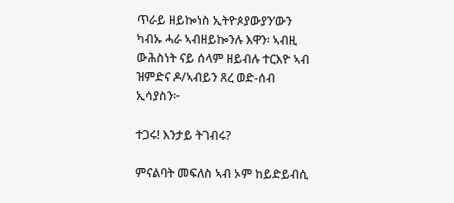ጥራይ ዘይኰነስ ኢትዮጶያውያን’ውን ካብኡ ሓራ ኣብዘይኰንሉ እዋን፡ ኣብዚ ውሕስነት ናይ ሰላም ዘይብሉ ተርእዮ ኣብ ዝምድና ዶ/ኣብይን ጸረ ወድ-ሰብ ኢሳያስን፦

ተጋሩ! እንታይ ትገብሩ?

ምናልባት መፍለስ ኣብ ኦም ከይድይብሲ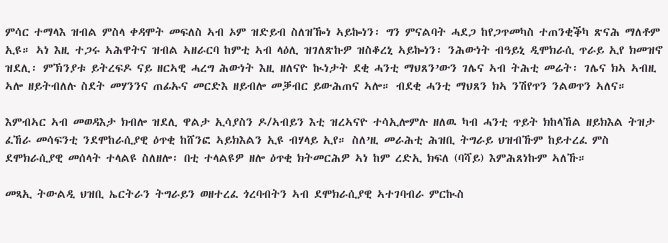ምሳር ተማላእ ዝብል ምስላ ቀዳሞት መፍለስ ኣብ ኦም ዝድይብ ስለዝዀነ ኣይኰነን፡ ግን ምናልባት ሓደጋ ከየጋጥመካስ ተጠንቂቕካ ጽናሕ ማለቶም ኢዩ። ኣነ እዚ ተጋሩ ኣሕዋትና ዝብል ኣዘራርባ ከምቲ ኣብ ላዕሊ ዝገለጽኩዎ ዝስቆረኒ ኣይኰነን፡ ንሕውነት ብዓይኒ ዲሞክራሲ ጥራይ ኢየ ክመዝኖ ዝደሊ፡ ምኽንያቱ ይትረፍዶ ናይ ዘርኣዊ ሓረግ ሕውነት እዚ ዘለናዮ ኲነታት ደቂ ሓንቲ ማህጸን’ውን ገሌና ኣብ ትሕቲ መሬት፡ ገሌና ክኣ ኣብዚ ኣሎ ዘይትብለሉ ስደት መሃንንና ጠፊኡና መርድእ ዘይብሎ መቓብር ይውሕጠና ኣሎ። ብደቂ ሓንቲ ማህጸን ክኣ ንሽየጥን ንልወጥን ኣለና።

እምብኣር ኣብ መወዳእታ ክብሎ ዝደሊ ዋልታ ኢሳያስን ዶ/ኣብይን እቲ ዝረኣናዮ ተሳኢሎምሉ ዘለዉ ካብ ሓንቲ ጥይት ክከላኸል ዘይክእል ትዝታ ፈኸራ መሳፍንቲ ንደሞከራሲያዊ ዕጥቂ ከሸንፎ ኣይክእልን ኢዩ ብሃላይ ኢየ። ስለ’ዚ መራሕቲ ሕዝቢ ትግራይ ህዝብኹም ከይተረፈ ምስ ደሞክራሲያዊ መሰላት ተላልዩ ስለዘሎ፡ በቲ ተላልዩዎ ዘሎ ዕጥቂ ክትመርሕዎ ኣነ ከም ረድኢ ክፍለ (ባሻይ) እምሕጸነኩም ኣለኹ።

መጻኢ ትውልዲ ህዝቢ ኤርትራን ትግራይን ወዘተረፈ ጎረባብትን ኣብ ደሞክራሲያዊ ኣተገባብራ ምርኲስ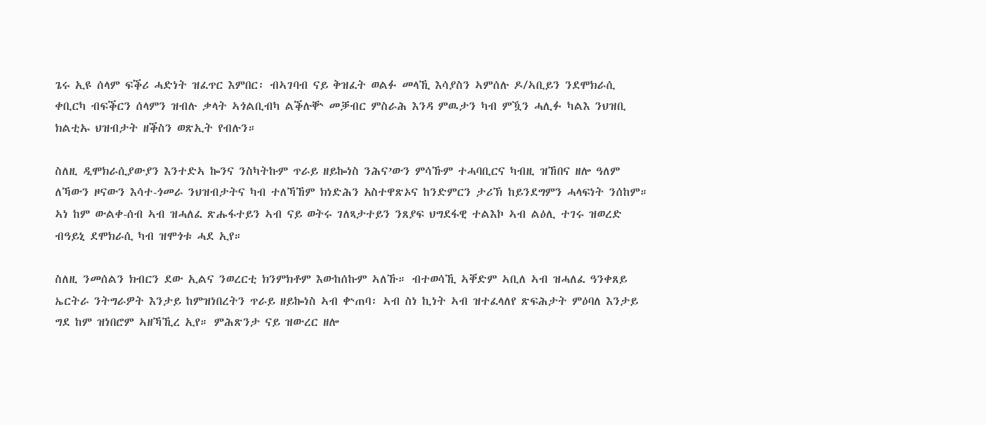ጌሩ ኢዩ ሰላም ፍቕሪ ሓድነት ዝፈጥር እምበር፡ ብኣገባብ ናይ ቅዝፈት ወልፉ መላኺ እሳያስን ኣምሰሉ ዶ/ኣቢይን ንደሞክራሲ ቀቢርካ ብፍቕርን ሰላምን ዝብሉ ቃላት ኣጎልቢብካ ልቕሉቝ መቓብር ምስራሕ እንዳ ምዉታን ካብ ምዃን ሓሊፉ ካልእ ንህዝቢ ክልቲኡ ህዝብታት ዘቕስን ወጽኢት የብሉን።

ስለዚ ዲሞክራሲያውያን እንተድኣ ኰንና ንስካትኩም ጥራይ ዘይኰነስ ንሕና’ውን ምሳኹም ተሓባቢርና ካብዚ ዝኸበና ዘሎ ዓለም ለኻውን ዞናውን እሳተ-ጎመራ ንህዝብታትና ካብ ተለኻኸም ክነድሕን አስተዋጽኦና ከንድምርን ታሪኽ ከይንደግምን ሓላፍነት ንሰከም። ኣነ ከም ውልቀ-ሰብ ኣብ ዝሓለፈ ጽሑፋተይን ኣብ ናይ ወትሩ ገለጻታተይን ንጸያፍ ህግደፋዊ ተልእኮ ኣብ ልዕሊ ተገሩ ዝወረድ ብዓይኒ ደሞክራሲ ካብ ዝሞጎቱ ሓደ ኢየ።

ስለዚ ንመሰልን ክብርን ደው ኢልና ንወረርቲ ክንምክቶም እውከሰኩም ኣለኹ። ብተወሳኺ ኣቐድም ኣቢለ ኣብ ዝሓለፈ ዓንቀጸይ ኤርትራ ንትግራዎት እንታይ ከምዝነበረትን ጥራይ ዘይኰነስ ኣብ ቍጠባ፡ ኣብ ስነ ኪነት ኣብ ዝተፈላለየ ጽፍሕታት ምዕባለ እንታይ ግደ ከም ዝነበሮም ኣዘኻኺረ ኢየ። ምሕጽንታ ናይ ዝውረር ዘሎ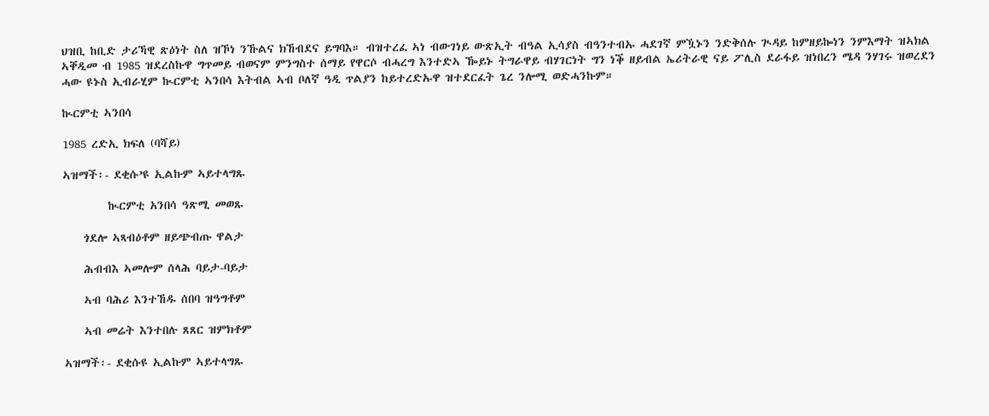ህዝቢ ከቢድ ታሪኻዊ ጽዕነት ስለ ዝኾነ ንኹልና ክኸብደና ይግባእ። ብዝተረፈ ኣነ ብውገነይ ውጽኢት ብዓል ኢሳያስ ብዓንተብኡ ሓደገኛ ምዃኑን ንድቅሰሉ ጒዳይ ከምዘይኰነን ንምእማት ዝኣክል ኣቐዲመ ብ 1985 ዝደረስኩዋ ግጥመይ ብወናም ምንግስተ ሰማይ የዋርሶ ብሓረግ እንተድኣ ዀይኑ ትግራዋይ ብሃገርነት ግን ነቕ ዘይብል ኤሪትራዊ ናይ ፖሊስ ደራፋይ ዝነበረን ሜዳ ንሃገሩ ዝወረደን ሓው ዩኑስ ኢብራሂም ኲርምቲ ኣንበሳ እትብል ኣብ ቦለኛ ዓዲ ጥልያን ከይተረድኡዋ ዝተደርፈት ጌረ ንሎሚ ወድሓንኩም።

ኲርምቲ ኣንበሳ

1985 ረድኢ ክፍለ (ባሻይ)

ኣዝማች፡- ደቂሱ’ዩ ኢልኩም ኣይተላግጹ

         ኲርምቲ አንበሳ ዓጽሚ መወጹ

    ጎደሎ ኣጻብዕቶም ዘይጭብጡ ዋልታ

    ሕብብእ ኣመሎም ሰላሕ ባይታ-ባይታ

    ኣብ ባሕሪ እንተኸዱ ሰበባ ዝዓግቶም

    ኣብ መሬት እንተበሉ ጸጸር ዝምክቶም

ኣዝማች፡- ደቂሱዩ ኢልኩም ኣይተላግጹ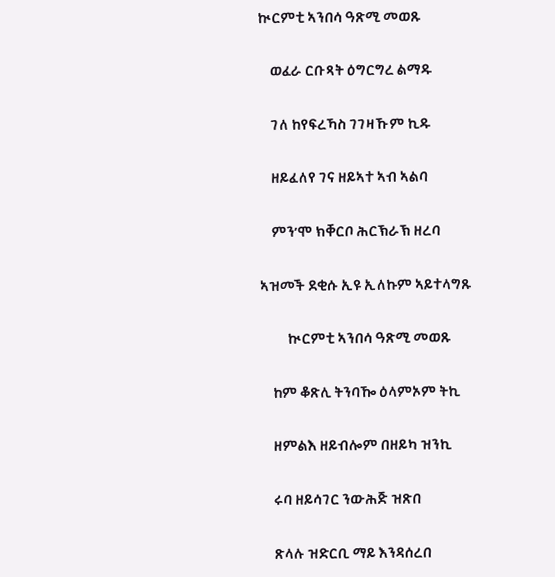ኲርምቲ ኣንበሳ ዓጽሚ መወጹ

    ወፈራ ርቡጻት ዕግርግረ ልማዱ

    ገለ ከየፍረኻስ ገገዛኹም ኪዱ

    ዘይፈለየ ገና ዘይኣተ ኣብ ኣልባ

    ምን’ሞ ክቐርቦ ሕርኽራኽ ዘረባ

ኣዝመች ደቂሱ ኢዩ ኢለኩም ኣይተላግጹ

         ኲርምቲ ኣንበሳ ዓጽሚ መወጹ

    ከም ቆጽሊ ትንባዀ ዕላምኦም ትኪ

    ዘምልእ ዘይብሎም በዘይካ ዝንኪ

    ሩባ ዘይሳገር ንውሕጅ ዝጽበ

    ጽላሉ ዝድርቢ ማይ እንዳሰረበ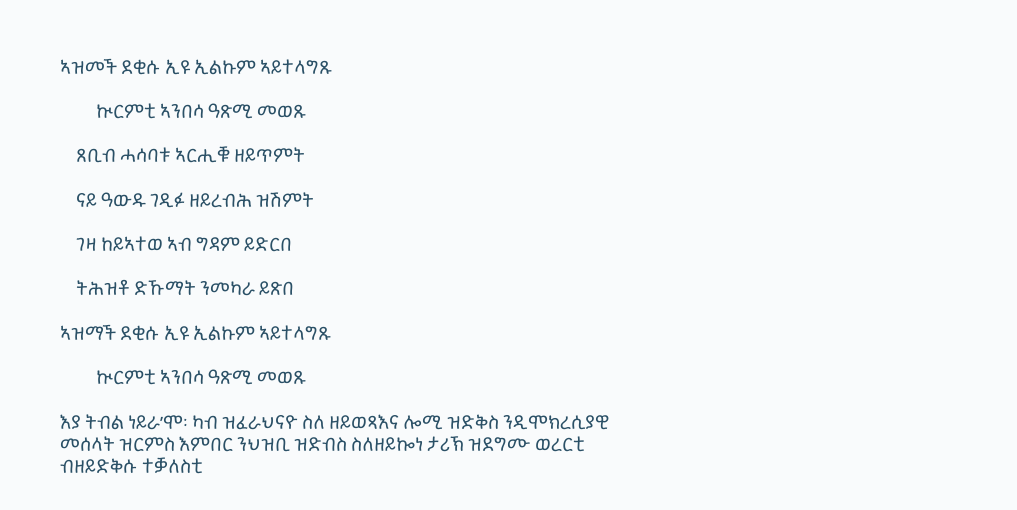ኣዝመች ደቂሱ ኢዩ ኢልኩም ኣይተላግጹ

         ኲርምቲ ኣንበሳ ዓጽሚ መወጹ

    ጸቢብ ሓሳባቱ ኣርሒቑ ዘይጥምት

    ናይ ዓውዱ ገዲፉ ዘይረብሕ ዝሽምት

    ገዛ ከይኣተወ ኣብ ግዳም ይድርበ

    ትሕዝቶ ድኹማት ንመካራ ይጽበ

ኣዝማች ደቂሱ ኢዩ ኢልኩም ኣይተላግጹ

         ኲርምቲ ኣንበሳ ዓጽሚ መወጹ

እያ ትብል ነይራ’ሞ፡ ካብ ዝፈራህናዮ ስለ ዘይወጻእና ሎሚ ዝድቅስ ንዲሞክረሲያዊ መሰላት ዝርምስ እምበር ንህዝቢ ዝድብስ ስለዘይኰነ ታሪኽ ዝደግሙ ወረርቲ ብዘይድቅሱ ተቓለስቲ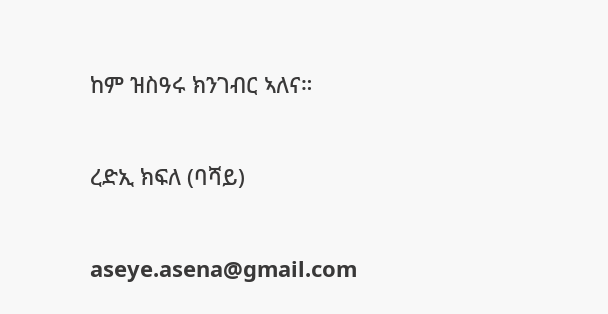ከም ዝስዓሩ ክንገብር ኣለና።

ረድኢ ክፍለ (ባሻይ)

aseye.asena@gmail.com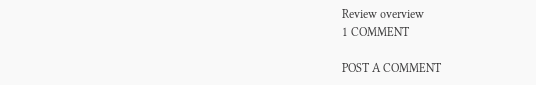Review overview
1 COMMENT

POST A COMMENT